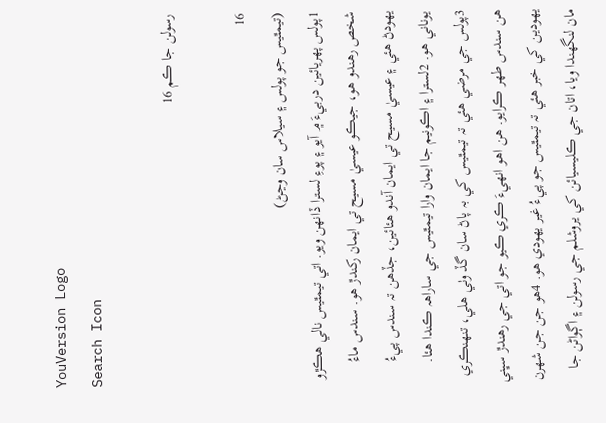YouVersion Logo
Search Icon

رسولن جا ڪم 16

16
(تيمٿيس جو پولس ۽ سيلاس سان وڃڻ)
1پولس پهريائين دربيءَ ۾ آيو ۽ پوءِ لسترا ڏانهن ويو. اتي تيمٿيس نالي هڪڙو شخص رهندو هو، جيڪو عيسيٰ مسيح تي ايمان رکندڙ هو. سندس ماءُ يهودڻ هئي ۽ عيسيٰ مسيح تي ايمان آندو هئائين، جڏهن تہ سندس پيءُ يوناني هو. 2لسترا ۽ اڪونيم جا ايمان وارا تيمٿيس جي ساراهہ ڪندا هئا. 3پولس جي مرضي هئي تہ تيمٿيس کي بہ پاڻ سان گڏ وٺي هلي، تنهنڪري هن سندس طهر ڪرايو. هن اهو انهيءَ ڪري ڪيو جو اتي جي رهندڙ سڀني يهودين کي خبر هئي تہ تيمٿيس جو پيءُ غير يهودي هو. 4هو جن جن شهرن مان لنگھندا ويا، اتان جي ڪليسيائن کي يروشلم جي رسولن ۽ اڳواڻن جا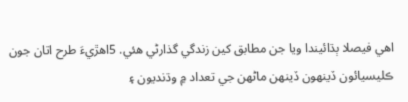اهي فيصلا ٻڌائيندا ويا جن مطابق کين زندگي گذارڻي هئي. 5اهڙيءَ طرح اتان جون ڪليسيائون ڏينهون ڏينهن ماڻهن جي تعداد ۾ وڌنديون ۽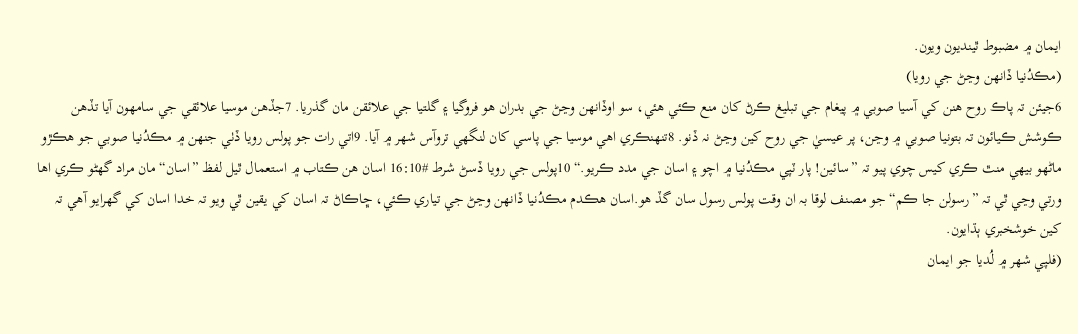ايمان ۾ مضبوط ٿينديون ويون.
(مڪدُنيا ڏانهن وڃڻ جي رويا)
6جيئن تہ پاڪ روح هنن کي آسيا صوبي ۾ پيغام جي تبليغ ڪرڻ کان منع ڪئي هئي، سو اوڏانهن وڃڻ جي بدران هو فروگيا ۽ گلتيا جي علائقن مان گذريا. 7جڏهن موسيا علائقي جي سامهون آيا تڏهن ڪوشش ڪيائون تہ بتونيا صوبي ۾ وڃن، پر عيسيٰ جي روح کين وڃڻ نہ ڏنو. 8تنهنڪري اهي موسيا جي پاسي کان لنگھي تروآس شهر ۾ آيا. 9اتي رات جو پولس رويا ڏٺي جنهن ۾ مڪدُنيا صوبي جو هڪڙو ماڻهو بيهي منٿ ڪري کيس چوي پيو تہ ”سائين! پار ٽپي مڪدُنيا ۾ اچو ۽ اسان جي مدد ڪريو.“ 10پولس جي رويا ڏسڻ شرط #16:10 اسان هن ڪتاب ۾ استعمال ٿيل لفظ ”اسان“ مان مراد گھڻو ڪري اها ورتي وڃي ٿي تہ ”رسولن جا ڪم“ جو مصنف لوقا بہ ان وقت پولس رسول سان گڏ هو.اسان هڪدم مڪدُنيا ڏانهن وڃڻ جي تياري ڪئي، ڇاڪاڻ تہ اسان کي يقين ٿي ويو تہ خدا اسان کي گھرايو آهي تہ کين خوشخبري ٻڌايون.
(فلپي شهر ۾ لُديا جو ايمان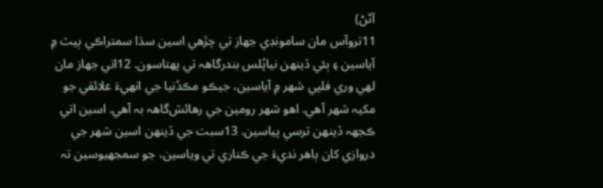آڻڻ)
11تروآس مان سامونڊي جهاز تي چڙهي اسين سڌا سمتراڪي ٻيٽ ۾ آياسين ۽ ٻئي ڏينهن نياپُلس بندرگاهہ تي پهتاسون. 12اتي جهاز مان لهي وري فلپي شهر ۾ آياسين، جيڪو مڪدُنيا جي انهيءَ علائقي جو مکيہ شهر آهي. اهو شهر رومين جي رهائش‌گاهہ بہ آهي. اسين اتي ڪجھہ ڏينهن ترسي پياسين. 13سبت جي ڏينهن اسين شهر جي دروازي کان ٻاهر نديءَ جي ڪناري تي وياسين، جو سمجھيوسين تہ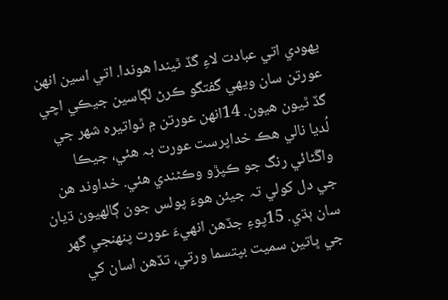يهودي اتي عبادت لاءِ گڏ ٿيندا هوندا. اتي اسين انهن عورتن سان ويهي گفتگو ڪرڻ لڳاسين جيڪي اچي گڏ ٿيون هيون. 14انهن عورتن ۾ ٿواتيرہ شهر جي لُديا نالي هڪ خداپرست عورت بہ هئي، جيڪا واڱڻائي رنگ جو ڪپڙو وڪڻندي هئي. خداوند هن جي دل کولي تہ جيئن هوءَ پولس جون ڳالهيون ڌيان سان ٻڌي. 15پوءِ جڏهن انهيءَ عورت پنهنجي گھر جي ڀاتين سميت بپتسما ورتي، تڏهن اسان کي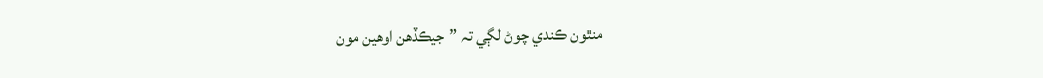منٿون ڪندي چوڻ لڳي تہ ”جيڪڏهن اوهين مون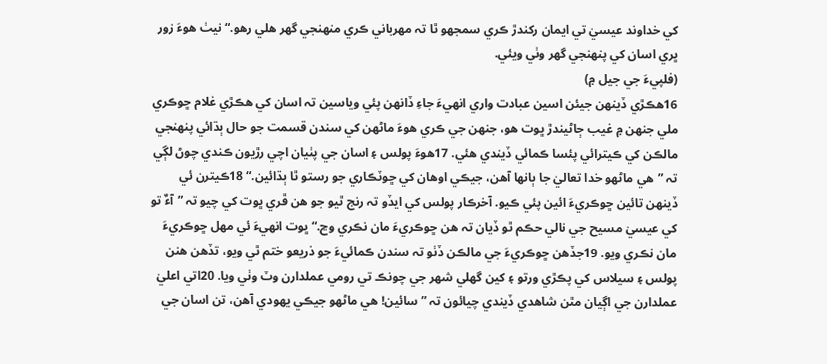کي خداوند عيسيٰ تي ايمان رکندڙ ڪري سمجھو ٿا تہ مهرباني ڪري منهنجي گھر هلي رهو.“ نيٺ هوءَ زور ڀري اسان کي پنهنجي گھر وٺي ويئي.
(فلپيءَ جي جيل ۾)
16هڪڙي ڏينهن جيئن اسين عبادت واري انهيءَ جاءِ ڏانهن پئي وياسين تہ اسان کي هڪڙي غلام ڇوڪري ملي جنهن ۾ غيب ڄاڻيندڙ ڀوت هو، جنهن جي ڪري هوءَ ماڻهن کي سندن قسمت جو حال ٻڌائي پنهنجي مالڪن کي ڪيترائي پئسا ڪمائي ڏيندي هئي. 17هوءَ پولس ۽ اسان جي پٺيان اچي رڙيون ڪندي چوڻ لڳي تہ ”هي ماڻهو خدا تعاليٰ جا ٻانها آهن، جيڪي اوهان کي ڇوٽڪاري جو رستو ٿا ٻڌائين.“ 18ڪيترن ئي ڏينهن تائين ڇوڪريءَ ائين پئي ڪيو. آخرڪار پولس کي ايڏو تہ رنج ٿيو جو هن ڦري ڀوت کي چيو تہ ”آءٌ تو کي عيسيٰ مسيح جي نالي حڪم ٿو ڏيان تہ هن ڇوڪريءَ مان نڪري وڃ.“ ڀوت انهيءَ ئي مهل ڇوڪريءَ مان نڪري ويو. 19جڏهن ڇوڪريءَ جي مالڪن ڏٺو تہ سندن ڪمائيءَ جو ذريعو ختم ٿي ويو، تڏهن هنن پولس ۽ سيلاس کي پڪڙي ورتو ۽ کين گهلي شهر جي چونڪ تي رومي عملدارن وٽ وٺي ويا. 20اتي اعليٰ عملدارن جي اڳيان مٿن شاهدي ڏيندي چيائون تہ ”سائين! هي ماڻهو جيڪي يهودي آهن، تن اسان جي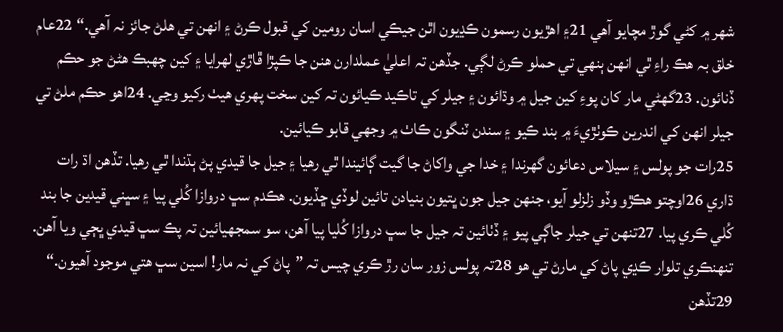شهر ۾ کڻي گوڙ مچايو آهي 21۽ اهڙيون رسمون ڪڍيون اٿن جيڪي اسان رومين کي قبول ڪرڻ ۽ انهن تي هلڻ جائز نہ آهي.“ 22عام خلق بہ هڪ راءِ ٿي انهن ٻنهي تي حملو ڪرڻ لڳي. جڏهن تہ اعليٰ عملدارن هنن جا ڪپڙا ڦاڙي لهرايا ۽ کين چهبڪ هڻڻ جو حڪم ڏنائون. 23گھڻي مار کان پوءِ کين جيل ۾ وڌائون ۽ جيلر کي تاڪيد ڪيائون تہ کين سخت پهري هيٺ رکيو وڃي. 24اهو حڪم ملڻ تي جيلر انهن کي اندرين ڪوٺڙيءَ ۾ بند ڪيو ۽ سندن ٽنگون ڪاٺ ۾ وجھي قابو ڪيائين.
25رات جو پولس ۽ سيلاس دعائون گھرندا ۽ خدا جي واکاڻ جا گيت ڳائيندا ٿي رهيا ۽ جيل جا قيدي پڻ ٻڌندا ٿي رهيا. تڏهن اڌ رات ڌاري 26اوچتو هڪڙو وڏو زلزلو آيو، جنهن جيل جون ڀتيون بنيادن تائين لوڏي ڇڏيون. هڪدم سڀ دروازا کُلي پيا ۽ سڀني قيدين جا بند کُلي ڪري پيا. 27تنهن تي جيلر جاڳي پيو ۽ ڏٺائين تہ جيل جا سڀ دروازا کُليا پيا آهن، سو سمجھيائين تہ پڪ سڀ قيدي ڀڄي ويا آهن. تنهنڪري تلوار ڪڍي پاڻ کي مارڻ تي هو 28تہ پولس زور سان رڙ ڪري چيس تہ ”پاڻ کي نہ مار! اسين سڀ هتي موجود آهيون.“ 29تڏهن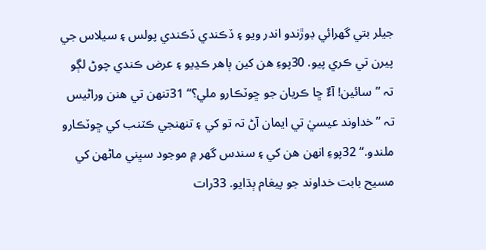جيلر بتي گھرائي ڊوڙندو اندر ويو ۽ ڏڪندي ڏڪندي پولس ۽ سيلاس جي پيرن تي ڪري پيو. 30پوءِ هن کين ٻاهر ڪڍيو ۽ عرض ڪندي چوڻ لڳو تہ ”سائين! آءٌ ڇا ڪريان جو ڇوٽڪارو ملي؟“ 31تنهن تي هنن وراڻيس تہ ”خداوند عيسيٰ تي ايمان آڻ تہ تو کي ۽ تنهنجي ڪٽنب کي ڇوٽڪارو ملندو.“ 32پوءِ انهن هن کي ۽ سندس گھر ۾ موجود سڀني ماڻهن کي مسيح بابت خداوند جو پيغام ٻڌايو. 33رات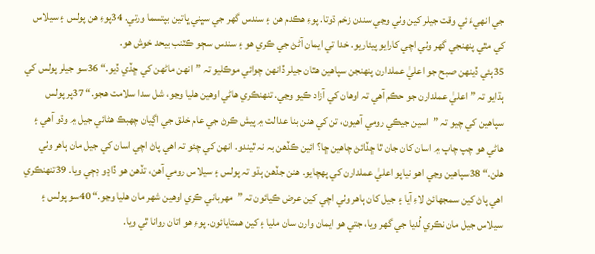جي انهيءَ ئي وقت جيلر کين وٺي وڃي سندن زخم ڌوتا. پوءِ هڪدم هن ۽ سندس گھر جي سڀني ڀاتين بپتسما ورتي. 34پوءِ هن پولس ۽ سيلاس کي مٿي پنهنجي گھر وٺي اچي کارايو پيئاريو. خدا تي ايمان آڻڻ جي ڪري هو ۽ سندس سڄو ڪٽنب بيحد خوش هو.
35ٻئي ڏينهن صبح جو اعليٰ عملدارن پنهنجن سپاهين هٿان جيلر ڏانهن چوائي موڪليو تہ ”انهن ماڻهن کي ڇڏي ڏيو.“ 36سو جيلر پولس کي ٻڌايو تہ ”اعليٰ عملدارن جو حڪم آهي تہ اوهان کي آزاد ڪيو وڃي. تنهنڪري هاڻي اوهين هليا وڃو، شل سدا سلامت هجو.“ 37پر پولس سپاهين کي چيو تہ ”اسين جيڪي رومي آهيون، تن کي هنن بنا عدالت ۾ پيش ڪرڻ جي عام خلق جي اڳيان چهبڪ هڻائي جيل ۾ وڌو آهي ۽ هاڻي هو چپ چاپ ۾ اسان کان جان ٿا ڇڏائڻ چاهين ڇا؟ ائين ڪڏهن بہ نہ ٿيندو. انهن کي چئو تہ اهي پاڻ اچي اسان کي جيل مان ٻاهر وٺي هلن.“ 38سپاهين وڃي اهو نياپو اعليٰ عملدارن کي پهچايو. هنن جڏهن ٻڌو تہ پولس ۽ سيلاس رومي آهن، تڏهن هو ڏاڍو ڊڄي ويا. 39تنهنڪري اهي پاڻ کين سمجھائڻ لاءِ آيا ۽ جيل کان ٻاهر وٺي اچي کين عرض ڪيائون تہ ”مهرباني ڪري اوهين شهر مان هليا وڃو.“ 40سو پولس ۽ سيلاس جيل مان نڪري لُديا جي گھر ويا، جتي هو ايمان وارن سان مليا ۽ کين همتايائون. پوءِ هو اتان روانا ٿي ويا.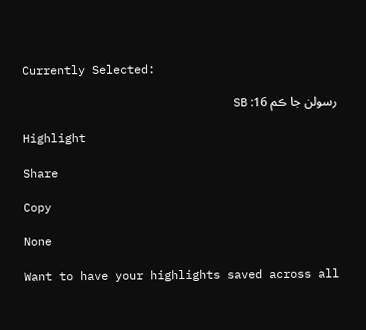Currently Selected:

رسولن جا ڪم 16: SB

Highlight

Share

Copy

None

Want to have your highlights saved across all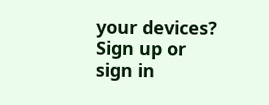your devices? Sign up or sign in